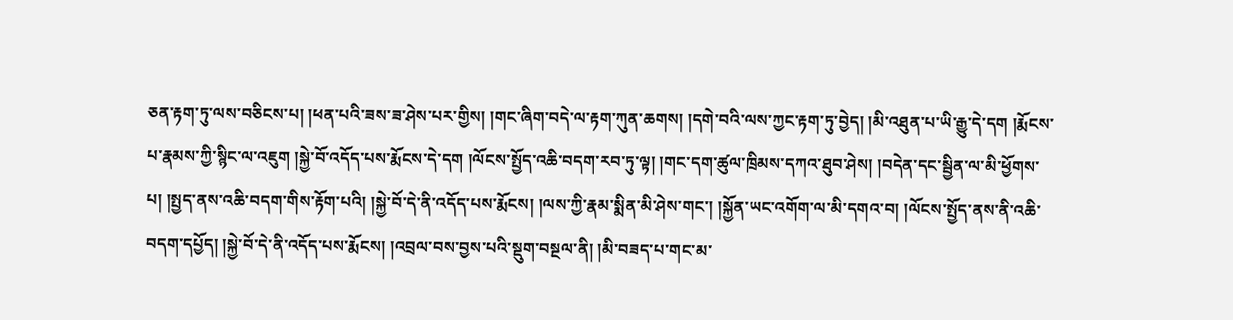ཅན་རྟག་ཏུ་ལས་བཅིངས་པ། །ཕན་པའི་ཟས་ཟ་ཤེས་པར་གྱིས། །གང་ཞིག་བདེ་ལ་རྟག་ཀུན་ཆགས། །དགེ་བའི་ལས་ཀྱང་རྟག་ཏུ་བྱེད། །མི་འཐུན་པ་ཡི་རྒྱུ་དེ་དག །རྨོངས་པ་རྣམས་ཀྱི་སྙིང་ལ་འཇུག །སྐྱེ་བོ་འདོད་པས་རྨོངས་དེ་དག །ལོངས་སྤྱོད་འཆི་བདག་རབ་ཏུ་ལྟ། །གང་དག་ཚུལ་ཁྲིམས་དཀའ་ཐུབ་ཤེས། །བདེན་དང་སྦྱིན་ལ་མི་ཕྱོགས་པ། །སྤྱད་ནས་འཆི་བདག་གིས་རྟོག་པའི། །སྐྱེ་བོ་དེ་ནི་འདོད་པས་རྨོངས། །ལས་ཀྱི་རྣམ་སྨིན་མི་ཤེས་གང་། །སྐྱོན་ཡང་འགོག་ལ་མི་དགའ་བ། །ལོངས་སྤྱོད་ནས་ནི་འཆི་བདག་དཔྱོད། །སྐྱེ་བོ་དེ་ནི་འདོད་པས་རྨོངས། །འབྲལ་བས་བྱས་པའི་སྡུག་བསྔལ་ནི། །མི་བཟད་པ་གང་མ་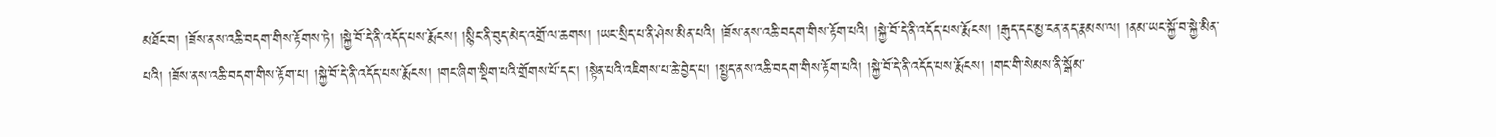མཐོང་བ། །ཟོས་ནས་འཆི་བདག་གིས་རྟོགས་ཏེ། །སྐྱེ་བོ་དེ་ནི་འདོད་པས་རྨོངས། །སྙིང་ནི་བུད་མེད་འགྲོ་ལ་ཆགས། །ཡང་སྲིད་པ་ནི་ཤེས་མིན་པའི། །ཟོས་ནས་འཆི་བདག་གིས་རྟོག་པའི། །སྐྱེ་བོ་དེ་ནི་འདོད་པས་རྨོངས། །རྒུད་དང་མྱ་ངན་ནད་རྣམས་ལ། །ནམ་ཡང་སྐྱོ་བ་སྐྱེ་མིན་པའི། །ཟོས་ནས་འཆི་བདག་གིས་རྟོག་པ། །སྐྱེ་བོ་དེ་ནི་འདོད་པས་རྨོངས། །གང་ཞིག་སྡིག་པའི་གྲོགས་པོ་དང་། །སྟེན་པའི་འཇིགས་པ་ཆེ་བྱེད་པ། །སྤྱད་ནས་འཆི་བདག་གིས་རྟོག་པའི། །སྐྱེ་བོ་དེ་ནི་འདོད་པས་རྨོངས། །གང་གི་སེམས་ནི་སྒོམ་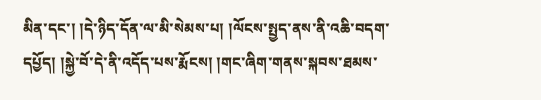མིན་དང་། །དེ་ཉིད་དོན་ལ་མི་སེམས་པ། །ལོངས་སྤྱད་ནས་ནི་འཆི་བདག་དཔྱོད། །སྐྱེ་བོ་དེ་ནི་འདོད་པས་རྨོངས། །གང་ཞིག་གནས་སྐབས་ཐམས་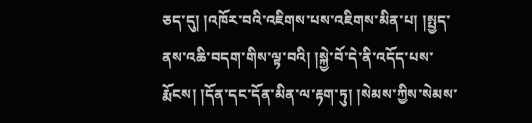ཅད་དུ། །འཁོར་བའི་འཇིགས་པས་འཇིགས་མིན་པ། །སྤྱད་ནས་འཆི་བདག་གིས་ལྟ་བའི། །སྐྱེ་བོ་དེ་ནི་འདོད་པས་རྨོངས། །དོན་དང་དོན་མིན་ལ་རྟག་ཏུ། །སེམས་ཀྱིས་སེམས་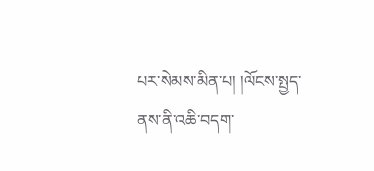པར་སེམས་མིན་པ། །ལོངས་སྤྱད་ནས་ནི་འཆི་བདག་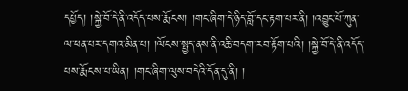དཔྱོད། །སྐྱེ་བོ་དེ་ནི་འདོད་པས་རྨོངས། །གང་ཞིག་དེ་ཉིད་བློ་དང་རྟག་པར་ནི། །འབྱུང་པོ་ཀུན་ལ་ཕན་པར་དགའ་མིན་པ། །ལོངས་སྤྱད་ནས་ནི་འཆི་བདག་རབ་རྟོག་པའི། །སྐྱེ་བོ་དེ་ནི་འདོད་པས་རྨོངས་པ་ཡིན། །གང་ཞིག་ལུས་བདེའི་དོན་དུ་ནི། །